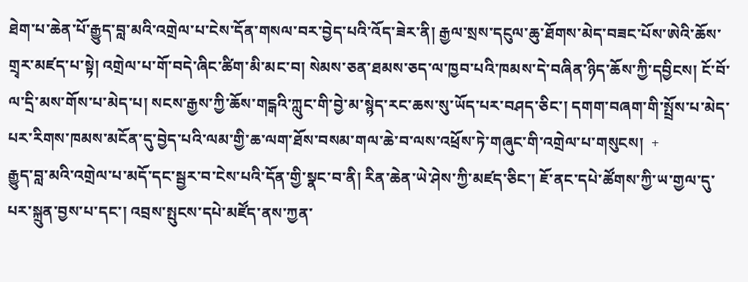ཐེག་པ་ཆེན་པོ་རྒྱུད་བླ་མའི་འགྲེལ་པ་ངེས་དོན་གསལ་བར་བྱེད་པའི་འོད་ཟེར་ནི། རྒྱལ་སྲས་དངུལ་ཆུ་ཐོགས་མེད་བཟང་པོས་ཨེའི་ཆོས་གྲྭར་མཛད་པ་སྟེ། འགྲེལ་པ་གོ་བདེ་ཞིང་ཚིག་མི་མང་བ། སེམས་ཅན་ཐམས་ཅད་ལ་ཁྱབ་པའི་ཁམས་དེ་བཞིན་ཉིད་ཆོས་ཀྱི་དབྱིངས། ངོ་བོ་ལ་དྲི་མས་གོས་པ་མེད་པ། སངས་རྒྱས་ཀྱི་ཆོས་གངྒའི་ཀླུང་གི་བྱེ་མ་སྙེད་རང་ཆས་སུ་ཡོད་པར་བཤད་ཅིང་། དགག་བཞག་གི་སྤྲོས་པ་མེད་པར་རིགས་ཁམས་མངོན་དུ་བྱེད་པའི་ལམ་གྱི་ཆ་ལག་ཐོས་བསམ་གལ་ཆེ་བ་ལས་འཕྲོས་ཏེ་གཞུང་གི་འགྲེལ་པ་གསུངས།  +
རྒྱུད་བླ་མའི་འགྲེལ་པ་མདོ་དང་སྦྱར་བ་ངེས་པའི་དོན་གྱི་སྣང་བ་ནི། རིན་ཆེན་ཡེ་ཤེས་ཀྱི་མཛད་ཅིང་། ཇོ་ནང་དཔེ་ཚོགས་ཀྱི་ཡ་གྱལ་དུ་པར་སྐྲུན་བྱས་པ་དང་། འབྲས་སྤུངས་དཔེ་མཛོད་ནས་ཀྱན་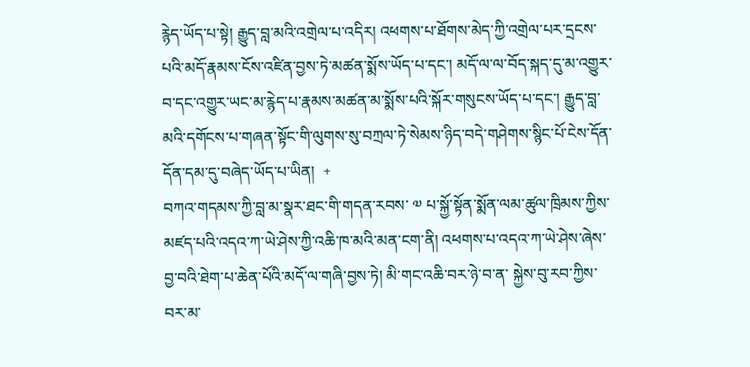རྙེད་ཡོད་པ་སྟེ། རྒྱུད་བླ་མའི་འགྲེལ་པ་འདིར། འཕགས་པ་ཐོགས་མེད་ཀྱི་འགྲེལ་པར་དྲངས་པའི་མདོ་རྣམས་ངོས་འཛིན་བྱས་ཏེ་མཚན་སྨོས་ཡོད་པ་དང་། མདོ་ལ་ལ་བོད་སྐད་དུ་མ་འགྱུར་བ་དང་འགྱུར་ཡང་མ་རྙེད་པ་རྣམས་མཚན་མ་སྨོས་པའི་སྐོར་གསུངས་ཡོད་པ་དང་། རྒྱུད་བླ་མའི་དགོངས་པ་གཞན་སྟོང་གི་ལུགས་སུ་བཀྲལ་ཏེ་སེམས་ཉིད་བདེ་གཤེགས་སྙིང་པོ་ངེས་དོན་དོན་དམ་དུ་བཞེད་ཡོད་པ་ཡིན།  +
བཀའ་གདམས་ཀྱི་བླ་མ་སྣར་ཐང་གི་གདན་རབས་ ༧ པ་སྐྱོ་སྟོན་སྨོན་ལམ་ཚུལ་ཁྲིམས་ཀྱིས་མཛད་པའི་འདའ་ཀ་ཡེ་ཤེས་ཀྱི་འཆི་ཁ་མའི་མན་ངག་ནི། འཕགས་པ་འདའ་ཀ་ཡེ་ཤེས་ཞེས་བྱ་བའི་ཐེག་པ་ཆེན་པོའི་མདོ་ལ་གཞི་བྱས་ཏེ། མི་གང་འཆི་བར་ཉེ་བ་ན་ སྐྱེས་བུ་རབ་ཀྱིས་བར་མ་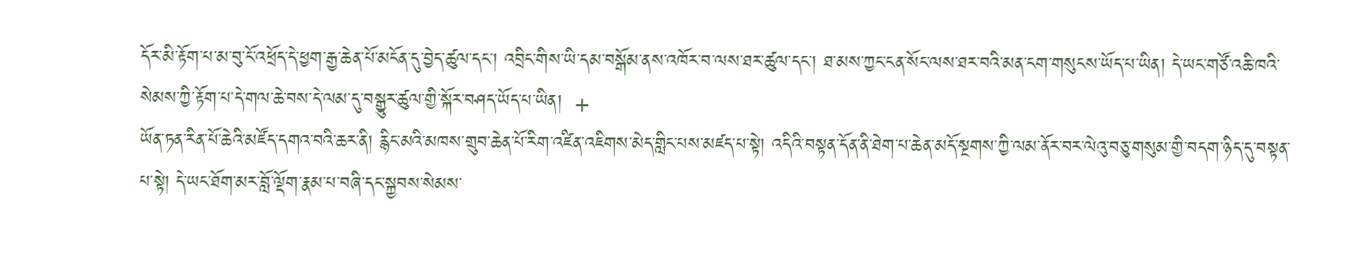དོར་མི་རྟོག་པ་མ་བུ་ངོ་འཕྲོད་དེ་ཕྱག་རྒྱ་ཆེན་པོ་མངོན་དུ་བྱེད་ཚུལ་དང་། འབྲིང་གིས་ཡི་དམ་བསྒོམ་ནས་འཁོར་བ་ལས་ཐར་ཚུལ་དང་། ཐ་མས་ཀྱང་ངན་སོང་ལས་ཐར་བའི་མན་ངག་གསུངས་ཡོད་པ་ཡིན། དེ་ཡང་གཙོ་འཆི་ཁའི་སེམས་ཀྱི་རྟོག་པ་དེ་གལ་ཆེ་བས་དེ་ལམ་དུ་བསྒྱུར་ཚུལ་གྱི་སྐོར་བཤད་ཡོད་པ་ཡིན།  +
ཡོན་ཏན་རིན་པོ་ཆེའི་མཛོད་དགའ་བའི་ཆར་ནི། རྙིང་མའི་མཁས་གྲུབ་ཆེན་པོ་རིག་འཛིན་འཇིགས་མེད་གླིང་པས་མཛད་པ་སྟེ། འདིའི་བསྟན་དོན་ནི་ཐེག་པ་ཆེན་མདོ་སྔགས་ཀྱི་ལམ་ནོར་བར་ལེའུ་བཅུ་གསུམ་གྱི་བདག་ཉིད་དུ་བསྟན་པ་སྟེ། དེ་ཡང་ཐོག་མར་བློ་ལྡོག་རྣམ་པ་བཞི་དང་སྐྱབས་སེམས་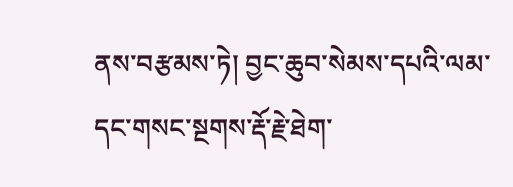ནས་བརྩམས་ཏེ། བྱང་ཆུབ་སེམས་དཔའི་ལམ་དང་གསང་སྔགས་རྡོ་རྗེ་ཐེག་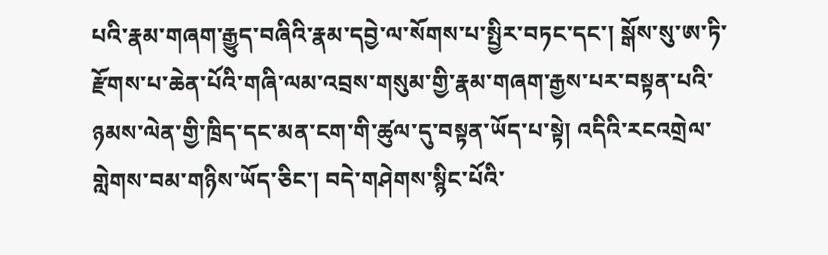པའི་རྣམ་གཞག་རྒྱུད་བཞིའི་རྣམ་དབྱེ་ལ་སོགས་པ་སྤྱིར་བཏང་དང་། སྒོས་སུ་ཨ་ཏི་རྫོགས་པ་ཆེན་པོའི་གཞི་ལམ་འབྲས་གསུམ་གྱི་རྣམ་གཞག་རྒྱས་པར་བསྟན་པའི་ཉམས་ལེན་གྱི་ཁྲིད་དང་མན་ངག་གི་ཚུལ་དུ་བསྟན་ཡོད་པ་སྟེ། འདིའི་རངའགྲེལ་གླེགས་བམ་གཉིས་ཡོད་ཅིང་། བདེ་གཤེགས་སྙིང་པོའི་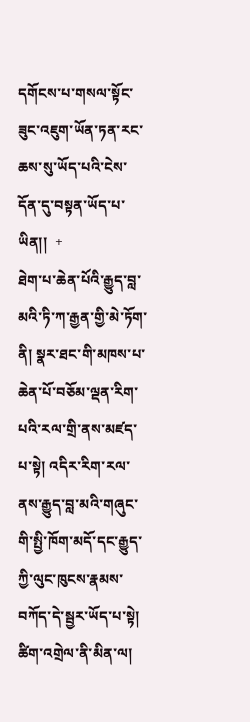དགོངས་པ་གསལ་སྟོང་ཟུང་འཇུག་ཡོན་ཏན་རང་ཆས་སུ་ཡོད་པའི་ངེས་དོན་དུ་བསྟན་ཡོད་པ་ཡིན།།  +
ཐེག་པ་ཆེན་པོའི་རྒྱུད་བླ་མའི་ཏི་ཀ་རྒྱན་གྱི་མེ་ཏོག་ནི། སྣར་ཐང་གི་མཁས་པ་ཆེན་པོ་བཅོམ་ལྡན་རིག་པའི་རལ་གྲི་ནས་མཛད་པ་སྟེ། འདིར་རིག་རལ་ནས་རྒྱུད་བླ་མའི་གཞུང་གི་སྤྱི་ཁོག་མདོ་དང་རྒྱུད་ཀྱི་ལུང་ཁུངས་རྣམས་བཀོད་དེ་སྦྱར་ཡོད་པ་སྟེ། ཚིག་འགྲེལ་ནི་མིན་ལ།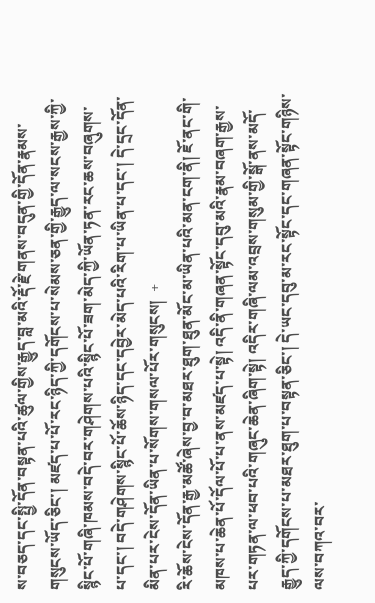ས་བཅད་དང་སྤྱི་དོན་བསྟན་པའི་ཚུལ་གྱིས་རྒྱུད་བླ་མའི་རྡོ་རྗེ་གནས་བདུན་གྱི་དོན་རྣམས་གསུངས་ཡོད་ཅིང་། མཛད་པ་པོ་རང་ཉིད་ཀྱི་དགོངས་པ་སེམས་ཅན་གྱི་རྒྱུད་ལ་སངས་རྒྱས་ཀྱི་སྙིང་པོ་གཞི་ཁམས་བདེ་བར་གཤེགས་པའི་སྙིང་པོ་ཟག་མེད་ཀྱི་ཡོན་ཏན་རང་ཆས་བཞུགས་པ་དང་། བདེ་གཤེགས་སྙིང་པོ་ཆོས་ཉིད་དང་དབྱེར་མེད་པའི་རིག་པ་ཡིན་པ་དང་། དེ་དྲང་དོན་མིན་པར་ངེས་དོན་ཡིན་པ་སོགས་གསལ་པོར་གསུངས།  +
རི་ཆོས་ངེས་དོན་རྒྱ་མཚོ་ཞེས་བྱ་བ་མཐར་ཐུག་ཐུན་མོང་མ་ཡིན་པའི་མན་ངག་ནི། ཇོ་ནང་གི་མཁས་པ་ཆེན་པོ་དོལ་པོ་པ་ནས་མཛད་པ་སྟེ། འདི་ནི་གཞན་སྟོང་དབུ་མའི་རྣམ་བཞག་རྒྱས་པར་གཏན་ལ་ཕབ་པའི་གཞུང་ཆེན་ཞིག་སྟེ། འདིར་གཞི་ལམ་འབྲས་གསུམ་གྱི་སྒོ་ནས་མདོ་རྒྱུད་ཀྱི་དགོངས་པ་མཐར་ཐུག་པ་བསྟན་ཅིང་། དེ་ཡང་དབུ་མ་རང་སྟོང་དང་གཞན་སྟོང་གཉིས་ལས་བཀའ་བར་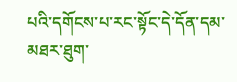པའི་དགོངས་པ་རང་སྟོང་དེ་དོན་དམ་མཐར་ཐུག་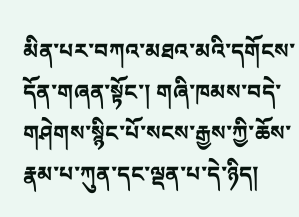མིན་པར་བཀའ་མཐའ་མའི་དགོངས་དོན་གཞན་སྟོང་། གཞི་ཁམས་བདེ་གཤེགས་སྙིང་པོ་སངས་རྒྱས་ཀྱི་ཆོས་རྣམ་པ་ཀུན་དང་ལྡན་པ་དེ་ཉིད།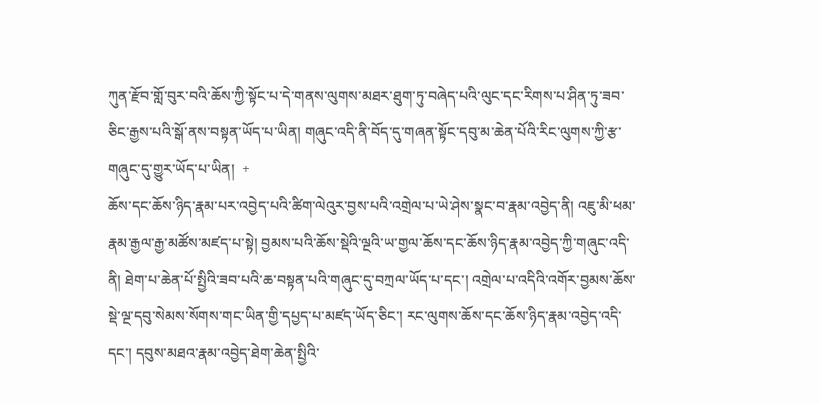ཀུན་རྫོབ་གློ་བུར་བའི་ཆོས་ཀྱི་སྟོང་པ་དེ་གནས་ལུགས་མཐར་ཐུག་ཏུ་བཞེད་པའི་ལུང་དང་རིགས་པ་ཤིན་ཏུ་ཟབ་ཅིང་རྒྱས་པའི་སྒོ་ནས་བསྟན་ཡོད་པ་ཡིན། གཞུང་འདི་ནི་བོད་དུ་གཞན་སྟོང་དབུ་མ་ཆེན་པོའི་རིང་ལུགས་ཀྱི་རྩ་གཞུང་དུ་གྱུར་ཡོད་པ་ཡིན།  +
ཆོས་དང་ཆོས་ཉིད་རྣམ་པར་འབྱེད་པའི་ཚིག་ལེའུར་བྱས་པའི་འགྲེལ་པ་ཡེ་ཤེས་སྣང་བ་རྣམ་འབྱེད་ནི། འཇུ་མི་ཕམ་རྣམ་རྒྱལ་རྒྱ་མཚོས་མཛད་པ་སྟེ། བྱམས་པའི་ཆོས་སྡེའི་ལྔའི་ཡ་གྱལ་ཆོས་དང་ཆོས་ཉིད་རྣམ་འབྱེད་ཀྱི་གཞུང་འདི་ནི། ཐེག་པ་ཆེན་པོ་སྤྱིའི་ཟབ་པའི་ཆ་བསྟན་པའི་གཞུང་དུ་བཀྲལ་ཡོད་པ་དང་། འགྲེལ་པ་འདིའི་འགོར་བྱམས་ཆོས་སྡེ་ལྔ་དབུ་སེམས་སོགས་གང་ཡིན་གྱི་དཔྱད་པ་མཛད་ཡོད་ཅིང་། རང་ལུགས་ཆོས་དང་ཆོས་ཉིད་རྣམ་འབྱེད་འདི་དང་། དབུས་མཐའ་རྣམ་འབྱེད་ཐེག་ཆེན་སྤྱིའི་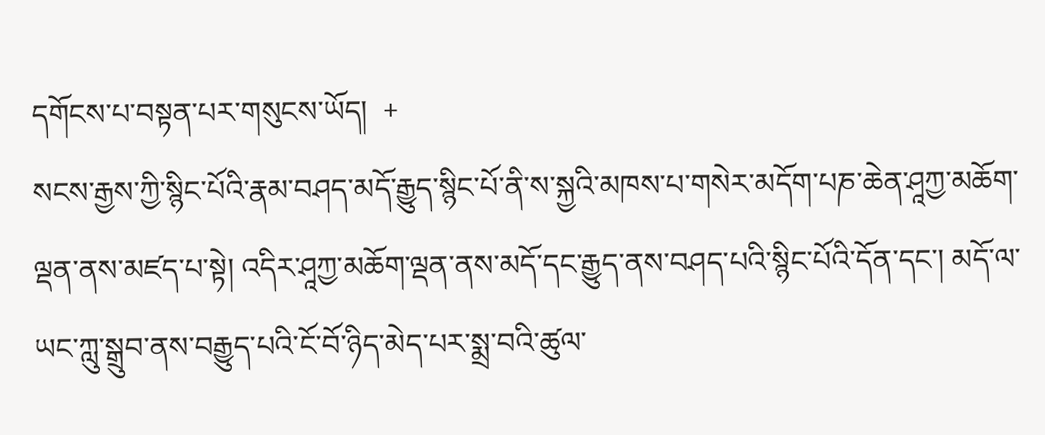དགོངས་པ་བསྟན་པར་གསུངས་ཡོད།  +
སངས་རྒྱས་ཀྱི་སྙིང་པོའི་རྣམ་བཤད་མདོ་རྒྱུད་སྙིང་པོ་ནི་ས་སྐྱའི་མཁས་པ་གསེར་མདོག་པཎ་ཆེན་ཤཱཀྱ་མཆོག་ལྡན་ནས་མཛད་པ་སྟེ། འདིར་ཤཱཀྱ་མཆོག་ལྡན་ནས་མདོ་དང་རྒྱུད་ནས་བཤད་པའི་སྙིང་པོའི་དོན་དང་། མདོ་ལ་ཡང་ཀླུ་སྒྲུབ་ནས་བརྒྱུད་པའི་ངོ་བོ་ཉིད་མེད་པར་སྨྲ་བའི་ཚུལ་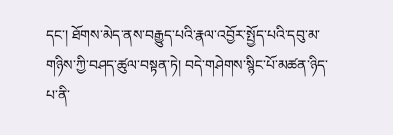དང་། ཐོགས་མེད་ནས་བརྒྱུད་པའི་རྣལ་འབྱོར་སྤྱོད་པའི་དབུ་མ་གཉིས་ཀྱི་བཤད་ཚུལ་བསྟན་ཏེ། བདེ་གཤེགས་སྙིང་པོ་མཚན་ཉིད་པ་ནི་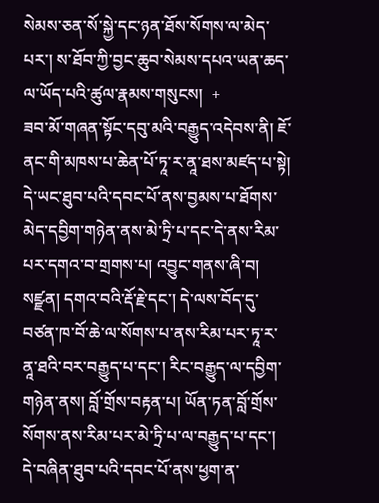སེམས་ཅན་སོ་སྐྱེ་དང་ཉན་ཐོས་སོགས་ལ་མེད་པར་། ས་ཐོབ་ཀྱི་བྱང་ཆུབ་སེམས་དཔའ་ཡན་ཆད་ལ་ཡོད་པའི་ཚུལ་རྣམས་གསུངས།  +
ཟབ་མོ་གཞན་སྟོང་དབུ་མའི་བརྒྱུད་འདེབས་ནི། ཇོ་ནང་གི་མཁས་པ་ཆེན་པོ་ཏཱ་ར་ནཱ་ཐས་མཛད་པ་སྟེ། དེ་ཡང་ཐུབ་པའི་དབང་པོ་ནས་བྱམས་པ་ཐོགས་མེད་དབྱིག་གཉེན་ནས་མེ་ཏྲི་པ་དང་དེ་ནས་རིམ་པར་དགའ་བ་གྲགས་པ། འབྱུང་གནས་ཞི་བ། སཛྫན། དགའ་བའི་རྡོ་རྗེ་དང་། དེ་ལས་བོད་དུ་བཙན་ཁ་བོ་ཆེ་ལ་སོགས་པ་ནས་རིམ་པར་ཏཱ་ར་ནཱ་ཐའི་བར་བརྒྱུད་པ་དང་། རིང་བརྒྱུད་ལ་དབྱིག་གཉེན་ནས། བློ་གྲོས་བརྟན་པ། ཡོན་ཏན་བློ་གྲོས་སོགས་ནས་རིམ་པར་མེ་ཏྲི་པ་ལ་བརྒྱུད་པ་དང་། དེ་བཞིན་ཐུབ་པའི་དབང་པོ་ནས་ཕྱག་ན་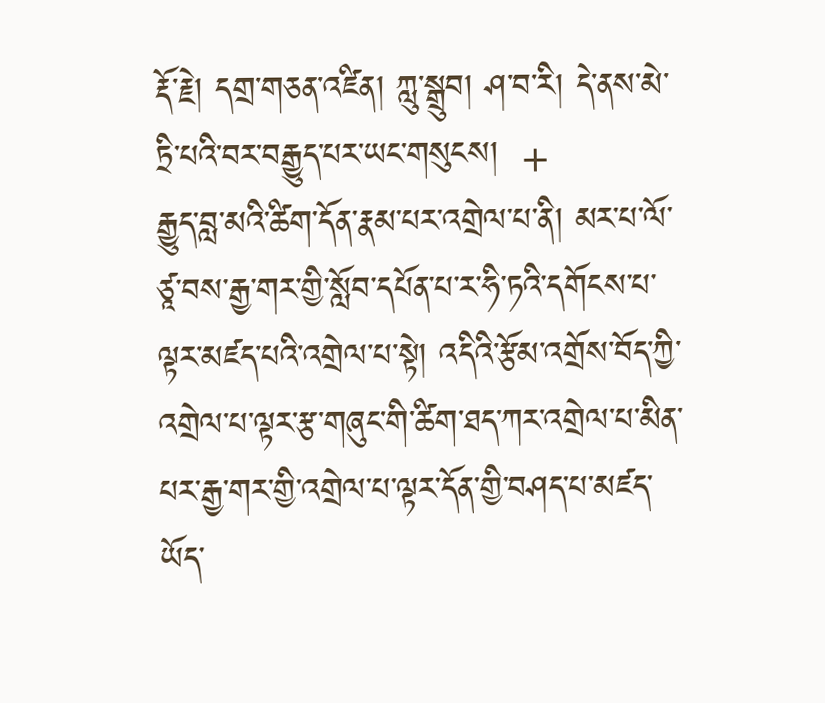རྡོ་རྗེ། དགྲ་གཅན་འཛིན། ཀླུ་སྒྲུབ། ཤ་བ་རི། དེ་ནས་མེ་ཏྲི་པའི་བར་བརྒྱུད་པར་ཡང་གསུངས།  +
རྒྱུད་བླ་མའི་ཚིག་དོན་རྣམ་པར་འགྲེལ་པ་ནི། མར་པ་ལོ་ཙཱ་བས་རྒྱ་གར་གྱི་སློབ་དཔོན་པ་ར་ཧི་ཏའི་དགོངས་པ་ལྟར་མཛད་པའི་འགྲེལ་པ་སྟེ། འདིའི་རྩོམ་འགྲོས་བོད་ཀྱི་འགྲེལ་པ་ལྟར་རྩ་གཞུང་གི་ཚིག་ཐད་ཀར་འགྲེལ་པ་མིན་པར་རྒྱ་གར་གྱི་འགྲེལ་པ་ལྟར་དོན་གྱི་བཤད་པ་མཛད་ཡོད་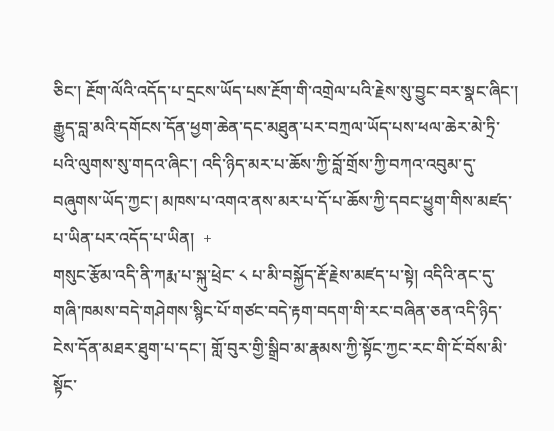ཅིང་། རྔོག་ལོའི་འདོད་པ་དྲངས་ཡོད་པས་རྔོག་གི་འགྲེལ་པའི་རྗེས་སུ་བྱུང་བར་སྣང་ཞིང་། རྒྱུད་བླ་མའི་དགོངས་དོན་ཕྱག་ཆེན་དང་མཐུན་པར་བཀྲལ་ཡོད་པས་ཕལ་ཆེར་མེ་ཏྲི་པའི་ལུགས་སུ་གདའ་ཞིང་། འདི་ཉིད་མར་པ་ཆོས་ཀྱི་བློ་གྲོས་ཀྱི་བཀའ་འབུམ་དུ་བཞུགས་ཡོད་ཀྱང་། མཁས་པ་འགའ་ནས་མར་པ་དོ་པ་ཆོས་ཀྱི་དབང་ཕྱུག་གིས་མཛད་པ་ཡིན་པར་འདོད་པ་ཡིན།  +
གསུང་རྩོམ་འདི་ནི་ཀརྨ་པ་སྐུ་ཕྲེང་ ༨ པ་མི་བསྐྱོད་རྡོ་རྗེས་མཛད་པ་སྟེ། འདིའི་ནང་དུ་གཞི་ཁམས་བདེ་གཤེགས་སྙིང་པོ་གཙང་བདེ་རྟག་བདག་གི་རང་བཞིན་ཅན་འདི་ཉིད་ངེས་དོན་མཐར་ཐུག་པ་དང་། གློ་བུར་གྱི་སྒྲིབ་མ་རྣམས་ཀྱི་སྟོང་ཀྱང་རང་གི་ངོ་བོས་མི་སྟོང་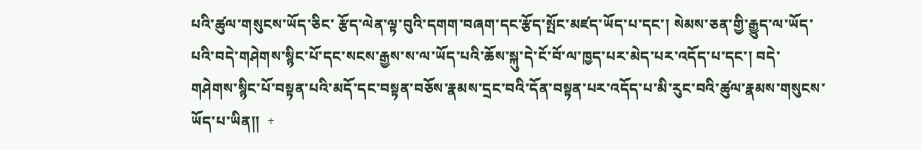པའི་ཚུལ་གསུངས་ཡོད་ཅིང་ རྩོད་ལེན་ལྟ་བུའི་དགག་བཞག་དང་རྩོད་སྤོང་མཛད་ཡོད་པ་དང་། སེམས་ཅན་གྱི་རྒྱུད་ལ་ཡོད་པའི་བདེ་གཤེགས་སྙིང་པོ་དང་སངས་རྒྱས་ས་ལ་ཡོད་པའི་ཆོས་སྐུ་དེ་ངོ་བོ་ལ་ཁྱད་པར་མེད་པར་འདོད་པ་དང་། བདེ་གཤེགས་སྙིང་པོ་བསྟན་པའི་མདོ་དང་བསྟན་བཅོས་རྣམས་དྲང་བའི་དོན་བསྟན་པར་འདོད་པ་མི་རུང་བའི་ཚུལ་རྣམས་གསུངས་ཡོད་པ་ཡིན།།  +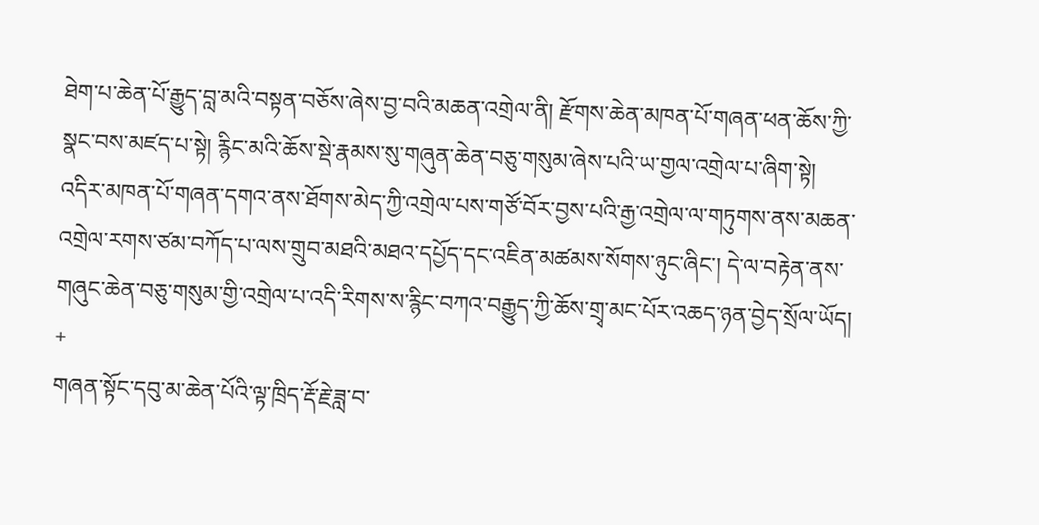ཐེག་པ་ཆེན་པོ་རྒྱུད་བླ་མའི་བསྟན་བཅོས་ཞེས་བྱ་བའི་མཆན་འགྲེལ་ནི། རྫོགས་ཆེན་མཁན་པོ་གཞན་ཕན་ཆོས་ཀྱི་སྣང་བས་མཛད་པ་སྟེ། རྙིང་མའི་ཆོས་སྡེ་རྣམས་སུ་གཞུན་ཆེན་བཅུ་གསུམ་ཞེས་པའི་ཡ་གྱལ་འགྲེལ་པ་ཞིག་སྟེ། འདིར་མཁན་པོ་གཞན་དགའ་ནས་ཐོགས་མེད་ཀྱི་འགྲེལ་པས་གཙོ་བོར་བྱས་པའི་རྒྱ་འགྲེལ་ལ་གཏུགས་ནས་མཆན་འགྲེལ་རགས་ཙམ་བཀོད་པ་ལས་གྲུབ་མཐའི་མཐའ་དཔྱོད་དང་འཇིན་མཚམས་སོགས་ཉུང་ཞིང་། དེ་ལ་བརྟེན་ནས་གཞུང་ཆེན་བཅུ་གསུམ་གྱི་འགྲེལ་པ་འདི་རིགས་ས་རྙིང་བཀའ་བརྒྱུད་ཀྱི་ཆོས་གྲྭ་མང་པོར་འཆད་ཉན་བྱེད་སྲོལ་ཡོད།  +
གཞན་སྟོང་དབུ་མ་ཆེན་པོའི་ལྟ་ཁྲིད་རྡོ་རྗེ་ཟླ་བ་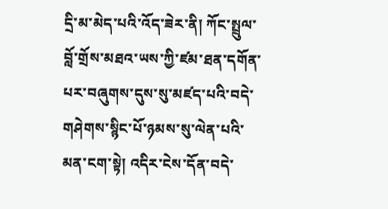དྲི་མ་མེད་པའི་འོད་ཟེར་ནི། ཀོང་སྤྲུལ་བློ་གྲོས་མཐའ་ཡས་ཀྱི་ཛམ་ཐན་དགོན་པར་བཞུགས་དུས་སུ་མཛད་པའི་བདེ་གཤེགས་སྙིང་པོ་ཉམས་སུ་ལེན་པའི་མན་ངག་སྟེ། འདིར་ངེས་དོན་བདེ་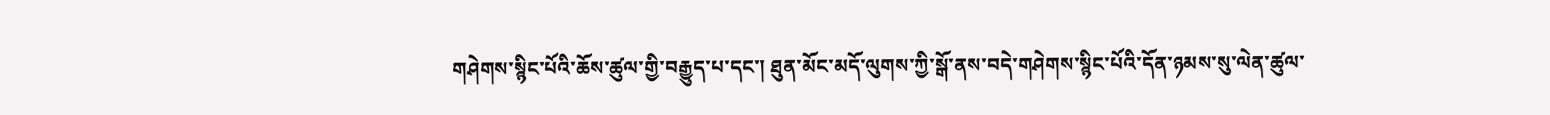གཤེགས་སྙིང་པོའི་ཆོས་ཚུལ་གྱི་བརྒྱུད་པ་དང་། ཐུན་མོང་མདོ་ལུགས་ཀྱི་སྒོ་ནས་བདེ་གཤེགས་སྙིང་པོའི་དོན་ཉམས་སུ་ལེན་ཚུལ་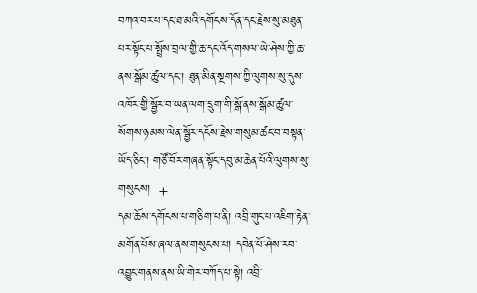བཀའ་བར་པ་དང་ཐ་མའི་དགོངས་དོན་དང་རྗེས་སུ་མཐུན་པར་སྟོང་པ་སྤྲོས་བྲལ་གྱི་ཆ་དང་འོད་གསལ་ཡེ་ཤེས་ཀྱི་ཆ་ནས་སྒོམ་ཚུལ་དང་། ཐུན་མིན་སྔགས་ཀྱི་ལུགས་སུ་དུས་འཁོར་གྱི་སྦྱོར་བ་ཡན་ལག་དྲུག་གི་སྒོ་ནས་སྒོམ་ཚུལ་སོགས་ཉམས་ལེན་སྦྱོར་དངོས་རྗེས་གསུམ་ཚང་བ་བསྟན་ཡོད་ཅིང་། གཙོ་བོར་གཞན་སྟོང་དབུ་མ་ཆེན་པོའི་ལུགས་སུ་གསུངས།  +
དམ་ཆོས་དགོངས་པ་གཅིག་པ་ནི། འབྲི་གུང་པ་འཇིག་རྟེན་མགོན་པོས་ཞལ་ནས་གསུངས་པ། དབེན་པོ་ཤེས་རབ་འབྱུང་གནས་ནས་ཡི་གེར་བཀོད་པ་སྟེ། འབྲི་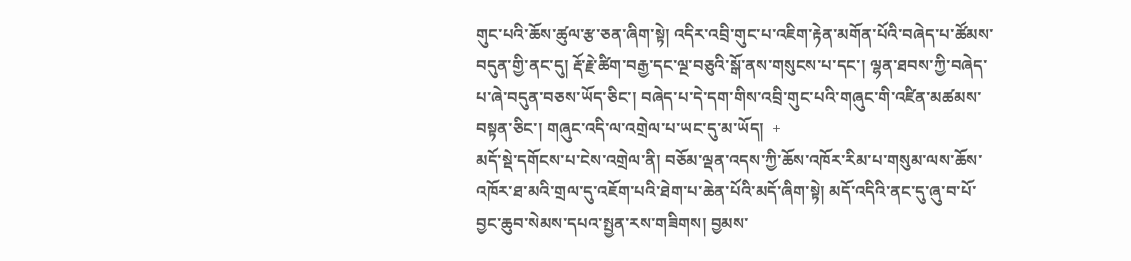གུང་པའི་ཆོས་ཚུལ་རྩ་ཅན་ཞིག་སྟེ། འདིར་འབྲི་གུང་པ་འཇིག་རྟེན་མགོན་པོའི་བཞེད་པ་ཚོམས་བདུན་གྱི་ནང་དུ། རྡོ་རྗེ་ཚིག་བརྒྱ་དང་ལྔ་བཅུའི་སྒོ་ནས་གསུངས་པ་དང་། ལྷན་ཐབས་ཀྱི་བཞེད་པ་ཞེ་བདུན་བཅས་ཡོད་ཅིང་། བཞེད་པ་དེ་དག་གིས་འབྲི་གུང་པའི་གཞུང་གི་འཛིན་མཚམས་བསྟན་ཅིང་། གཞུང་འདི་ལ་འགྲེལ་པ་ཡང་དུ་མ་ཡོད།  +
མདོ་སྡེ་དགོངས་པ་ངེས་འགྲེལ་ནི། བཅོམ་ལྡན་འདས་ཀྱི་ཆོས་འཁོར་རིམ་པ་གསུམ་ལས་ཆོས་འཁོར་ཐ་མའི་གྲལ་དུ་འཇོག་པའི་ཐེག་པ་ཆེན་པོའི་མདོ་ཞིག་སྟེ། མདོ་འདིའི་ནང་དུ་ཞུ་བ་པོ་བྱང་ཆུབ་སེམས་དཔའ་སྤྱན་རས་གཟིགས། བྱམས་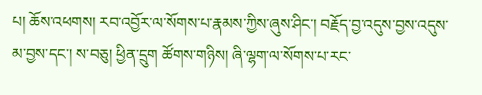པ། ཆོས་འཕགས། རབ་འབྱོར་ལ་སོགས་པ་རྣམས་ཀྱིས་ཞུས་ཤིང་། བརྗོད་བྱ་འདུས་བྱས་འདུས་མ་བྱས་དང་། ས་བཅུ། ཕྱིན་དྲུག ཚོགས་གཉིས། ཞི་ལྷག་ལ་སོགས་པ་རང་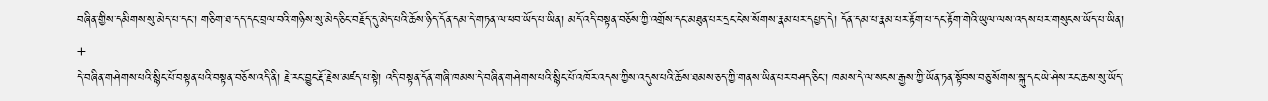བཞིན་གྱིས་དམིགས་སུ་མེད་པ་དང་། གཅིག་ཐ་དད་དང་བྲལ་བའི་གཉིས་སུ་མེད་ཅིང་བརྗོད་དུ་མེད་པའི་ཆོས་ཉིད་དོན་དམ་དེ་གཏན་ལ་ཕབ་ཡོད་པ་ཡིན། མདོ་འདི་བསྟན་བཅོས་ཀྱི་འགྲོས་དང་མཐུན་པར་དྲང་ངེས་སོགས་རྣམ་པར་དཔྱད་དེ། དོན་དམ་པ་རྣམ་པར་རྟོག་པ་དང་རྟོག་གེའི་ཡུལ་ལས་འདས་པར་གསུངས་ཡོད་པ་ཡིན།  +
དེ་བཞིན་གཤེགས་པའི་སྙིང་པོ་བསྟན་པའི་བསྟན་བཅོས་འདི་ནི། རྗེ་རང་བྱུང་རྡོ་རྗེས་མཛད་པ་སྟེ། འདི་བསྟན་དོན་གཞི་ཁམས་དེ་བཞིན་གཤེགས་པའི་སྙིང་པོ་འཁོར་འདས་ཀྱིས་འདུས་པའི་ཆོས་ཐམས་ཅད་ཀྱི་གནས་ཡིན་པར་བཤད་ཅིང་། ཁམས་དེ་ལ་སངས་རྒྱས་ཀྱི་ཡོན་ཏན་སྟོབས་བཅུ་སོགས་སྐུ་དང་ཡེ་ཤེས་རང་ཆས་སུ་ཡོད་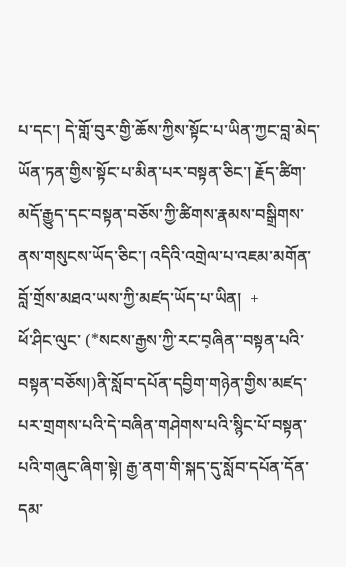པ་དང་། དེ་གློ་བུར་གྱི་ཆོས་ཀྱིས་སྟོང་པ་ཡིན་ཀྱང་བླ་མེད་ཡོན་ཏན་གྱིས་སྟོང་པ་མིན་པར་བསྟན་ཅིང་། རྗོད་ཚིག་མདོ་རྒྱུད་དང་བསྟན་བཅོས་ཀྱི་ཚིགས་རྣམས་བསྒྲིགས་ནས་གསུངས་ཡོད་ཅིང་། འདིའི་འགྲེལ་པ་འཇམ་མགོན་བློ་གྲོས་མཐའ་ཡས་ཀྱི་མཛད་ཡོད་པ་ཡིན།  +
ཕོ་ཤིང་ལུང་ (*སངས་རྒྱས་ཀྱི་རང་བ༷ཞིན་་བསྟན་པའི་བསྟན་བཅོས།)ནི་སློབ་དཔོན་དབྱིག་གཉེན་གྱིས་མཛད་པར་གྲགས་པའི་དེ་བཞིན་གཤེགས་པའི་སྙིང་པོ་བསྟན་པའི་གཞུང་ཞིག་སྟེ། རྒྱ་ནག་གི་སྐད་དུ་སློབ་དཔོན་དོན་དམ་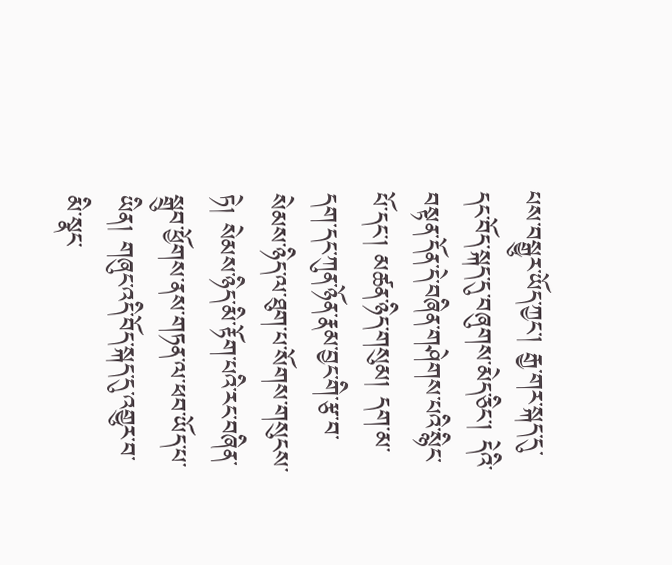པས་བསྒྱུར་ཡོད་ཀྱང་། རྒྱ་གར་སྐད་དུ་དང་བོད་སྐད་དུ་བཞུགས་མེད་ཅིང་། དེའི་བསྟན་དོན་དེ་བཞིན་གཤེགས་པའི་སྙིང་པོ་དང་། མཚན་ཉིད་གསུམ། དག་མ་དག་དང་ཀུན་ཉོན་རྣམ་བྱང་གི་རྩ་བ་སེམས་ཉིད་ལ་ཐུག་པ་སོགས་གསུངས་ཏེ། སེམས་ཉིད་མི་རྟོག་པའི་རང་བཞིན་སྒྲུབ་ཕྱོགས་ནས་གཏན་ལ་ཕབ་ཡོད་པ་ཡིན། གཞུང་འདི་བོད་སྐད་དུ་འགྱུར་བ་མི་སྣང་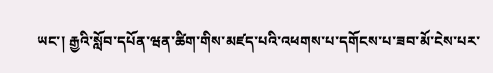ཡང་། རྒྱའི་སློབ་དཔོན་ཝན་ཚིག་གིས་མཛད་པའི་འཕགས་པ་དགོངས་པ་ཟབ་མོ་ངེས་པར་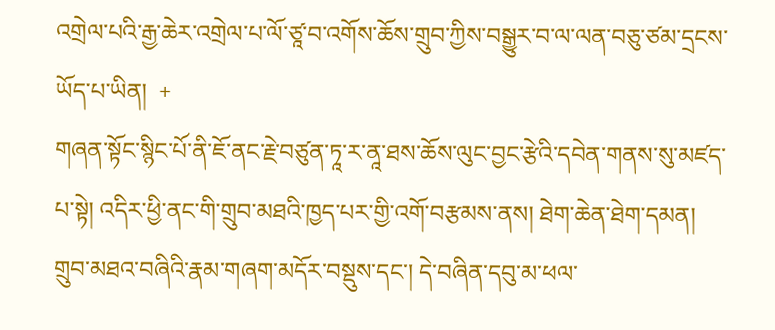འགྲེལ་པའི་རྒྱ་ཆེར་འགྲེལ་པ་ལོ་ཙཱ་བ་འགོས་ཆོས་གྲུབ་ཀྱིས་བསྒྱུར་བ་ལ་ལན་བཅུ་ཙམ་དྲངས་ཡོད་པ་ཡིན།  +
གཞན་སྟོང་སྙིང་པོ་ནི་ཇོ་ནང་རྗེ་བཙུན་ཏཱ་ར་ནཱ་ཐས་ཆོས་ལུང་བྱང་རྩེའི་དབེན་གནས་སུ་མཛད་པ་སྟེ། འདིར་ཕྱི་ནང་གི་གྲུབ་མཐའི་ཁྱད་པར་གྱི་འགོ་བརྩམས་ནས། ཐེག་ཆེན་ཐེག་དམན། གྲུབ་མཐའ་བཞིའི་རྣམ་གཞག་མདོར་བསྡུས་དང་། དེ་བཞིན་དབུ་མ་ཕལ་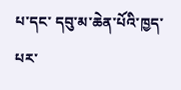པ་དང་ དབུ་མ་ཆེན་པོའི་ཁྱད་པར་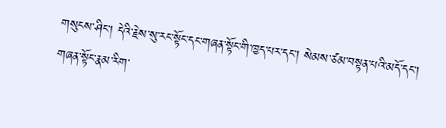གསུངས་ཤིང་། དེའི་རྗེས་སུ་རང་སྟོང་དང་གཞན་སྟོང་གི་ཁྱད་པར་དང་། སེམས་ཙམ་བསྟན་པའི་མདོ་དང་། གཞན་སྟོང་རྣམ་རིག་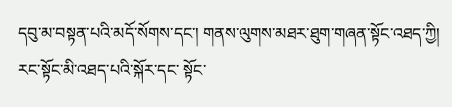དབུ་མ་བསྟན་པའི་མདོ་སོགས་དང་། གནས་ལུགས་མཐར་ཐུག་གཞན་སྟོང་འཐད་ཀྱི། རང་སྟོང་མི་འཐད་པའི་སྐོར་དང་ སྟོང་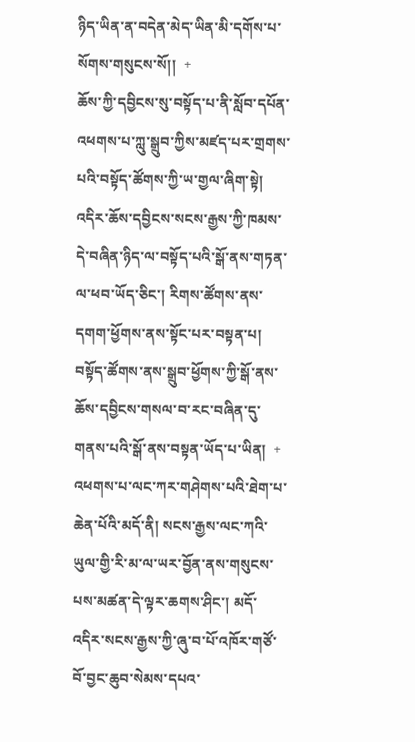ཉིད་ཡིན་ན་བདེན་མེད་ཡིན་མི་དགོས་པ་སོགས་གསུངས་སོ།།  +
ཆོས་ཀྱི་དབྱིངས་སུ་བསྟོད་པ་ནི་སློབ་དཔོན་འཕགས་པ་ཀླུ་སྒྲུབ་ཀྱིས་མཛད་པར་གྲགས་པའི་བསྟོད་ཚོགས་ཀྱི་ཡ་གྱལ་ཞིག་སྟེ། འདིར་ཆོས་དབྱིངས་སངས་རྒྱས་ཀྱི་ཁམས་དེ་བཞིན་ཉིད་ལ་བསྟོད་པའི་སྒོ་ནས་གཏན་ལ་ཕབ་ཡོད་ཅིང་། རིགས་ཚོགས་ནས་དགག་ཕྱོགས་ནས་སྟོང་པར་བསྟན་པ། བསྟོད་ཚོགས་ནས་སྒྲུབ་ཕྱོགས་ཀྱི་སྒོ་ནས་ཆོས་དབྱིངས་གསལ་བ་རང་བཞིན་དུ་གནས་པའི་སྒོ་ནས་བསྟན་ཡོད་པ་ཡིན།  +
འཕགས་པ་ལང་ཀར་གཤེགས་པའི་ཐེག་པ་ཆེན་པོའི་མདོ་ནི། སངས་རྒྱས་ལང་ཀའི་ཡུལ་གྱི་རི་མ་ལ་ཡར་བྱོན་ནས་གསུངས་པས་མཚན་དེ་ལྟར་ཆགས་ཤིང་། མདོ་འདིར་སངས་རྒྱས་ཀྱི་ཞུ་བ་པོ་འཁོར་གཙོ་བོ་བྱང་ཆུབ་སེམས་དཔའ་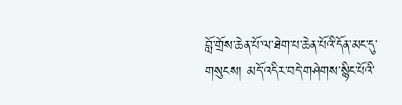བློ་གྲོས་ཆེན་པོ་ལ་ཐེག་པ་ཆེན་པོའི་དོན་མང་དུ་གསུངས། མདོ་འདིར་བདེ་གཤེགས་སྙིང་པོའི་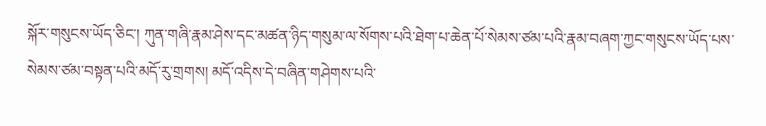སྐོར་གསུངས་ཡོད་ཅིང་། ཀུན་གཞི་རྣམ་ཤེས་དང་མཚན་ཉིད་གསུམ་ལ་སོགས་པའི་ཐེག་པ་ཆེན་པོ་སེམས་ཙམ་པའི་རྣམ་བཞག་ཀྱང་གསུངས་ཡོད་པས་སེམས་ཙམ་བསྟན་པའི་མདོ་རུ་གྲགས། མདོ་འདིས་དེ་བཞིན་གཤེགས་པའི་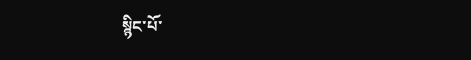སྙིང་པོ་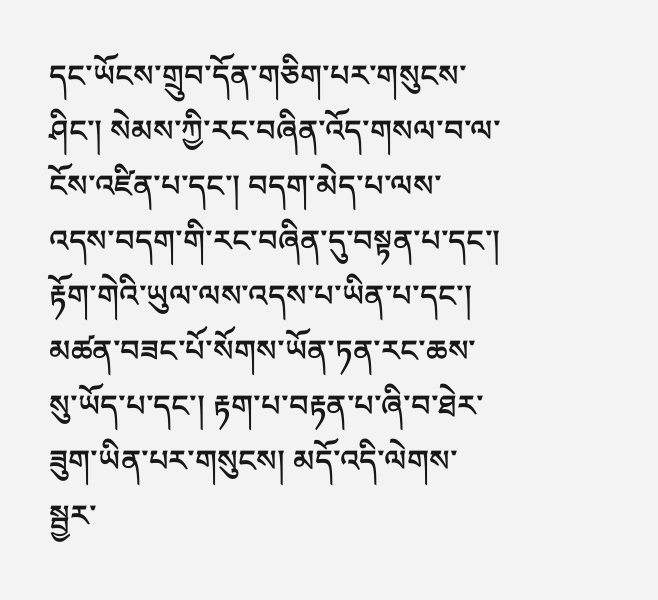དང་ཡོངས་གྲུབ་དོན་གཅིག་པར་གསུངས་ཤིང་། སེམས་ཀྱི་རང་བཞིན་འོད་གསལ་བ་ལ་ངོས་འཛིན་པ་དང་། བདག་མེད་པ་ལས་འདས་བདག་གི་རང་བཞིན་དུ་བསྟན་པ་དང་། རྟོག་གེའི་ཡུལ་ལས་འདས་པ་ཡིན་པ་དང་། མཚན་བཟང་པོ་སོགས་ཡོན་ཏན་རང་ཆས་སུ་ཡོད་པ་དང་། རྟག་པ་བརྟན་པ་ཞི་བ་ཐེར་ཟུག་ཡིན་པར་གསུངས། མདོ་འདི་ལེགས་སྦྱར་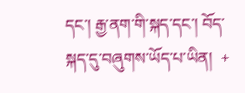དང་། རྒྱ་ནག་གི་སྐད་དང་། བོད་སྐད་དུ་བཞུགས་ཡོད་པ་ཡིན།  +